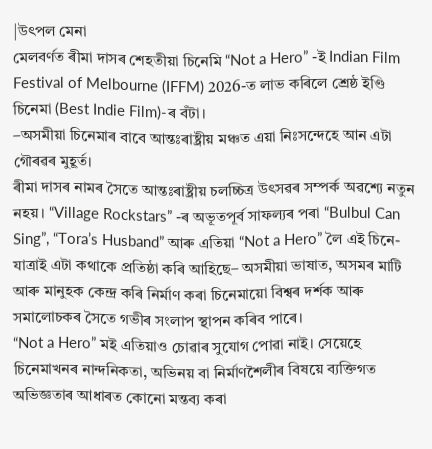|উৎপল মেনা
মেলবৰ্ণত ৰীমা দাসৰ শেহতীয়া চিনেমি “Not a Hero” -ই Indian Film Festival of Melbourne (IFFM) 2026-ত লাভ কৰিলে শ্ৰেষ্ঠ ইণ্ডি চিনেমা (Best Indie Film)-ৰ বঁটা।
–অসমীয়া চিনেমাৰ বাবে আন্তঃৰাষ্ট্ৰীয় মঞ্চত এয়া নিঃসন্দেহে আন এটা গৌৰৱৰ মুহূৰ্ত।
ৰীমা দাসৰ নামৰ সৈতে আন্তঃৰাষ্ট্ৰীয় চলচ্চিত্ৰ উৎসৱৰ সম্পৰ্ক অৱশ্যে নতুন নহয়। “Village Rockstars” -ৰ অভূতপূৰ্ব সাফল্যৰ পৰা “Bulbul Can Sing”, “Tora’s Husband” আৰু এতিয়া “Not a Hero” লৈ এই চিনে-যাত্ৰাই এটা কথাকে প্ৰতিষ্ঠা কৰি আহিছে– অসমীয়া ভাষাত, অসমৰ মাটি আৰু মানুহক কেন্দ্ৰ কৰি নিৰ্মাণ কৰা চিনেমায়ো বিশ্বৰ দৰ্শক আৰু সমালোচকৰ সৈতে গভীৰ সংলাপ স্থাপন কৰিব পাৰে।
“Not a Hero” মই এতিয়াও চোৱাৰ সুযোগ পোৱা নাই। সেয়েহে চিনেমাখনৰ নান্দনিকতা, অভিনয় বা নিৰ্মাণশৈলীৰ বিষয়ে ব্যক্তিগত অভিজ্ঞতাৰ আধাৰত কোনো মন্তব্য কৰা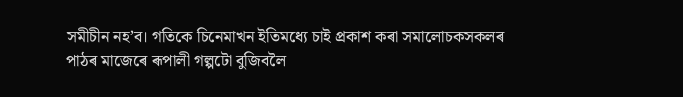সমীচীন নহ’ব। গতিকে চিনেমাখন ইতিমধ্যে চাই প্ৰকাশ কৰা সমালোচকসকলৰ পাঠৰ মাজেৰে ৰূপালী গল্পটো বুজিবলৈ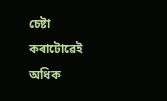চেষ্টা কৰাটোৱেই অধিক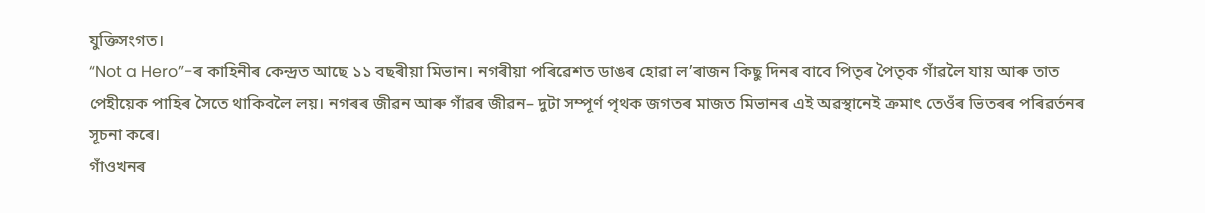যুক্তিসংগত।
“Not a Hero”-ৰ কাহিনীৰ কেন্দ্ৰত আছে ১১ বছৰীয়া মিভান। নগৰীয়া পৰিৱেশত ডাঙৰ হোৱা ল’ৰাজন কিছু দিনৰ বাবে পিতৃৰ পৈতৃক গাঁৱলৈ যায় আৰু তাত পেহীয়েক পাহিৰ সৈতে থাকিবলৈ লয়। নগৰৰ জীৱন আৰু গাঁৱৰ জীৱন– দুটা সম্পূৰ্ণ পৃথক জগতৰ মাজত মিভানৰ এই অৱস্থানেই ক্ৰমাৎ তেওঁৰ ভিতৰৰ পৰিৱৰ্তনৰ সূচনা কৰে।
গাঁওখনৰ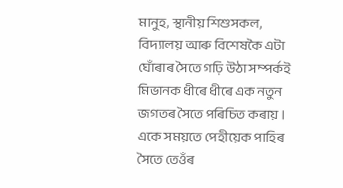মানুহ, স্থানীয় শিশুসকল, বিদ্যালয় আৰু বিশেষকৈ এটা ঘোঁৰাৰ সৈতে গঢ়ি উঠা সম্পৰ্কই মিভানক ধীৰে ধীৰে এক নতুন জগতৰ সৈতে পৰিচিত কৰায়। একে সময়তে পেহীয়েক পাহিৰ সৈতে তেওঁৰ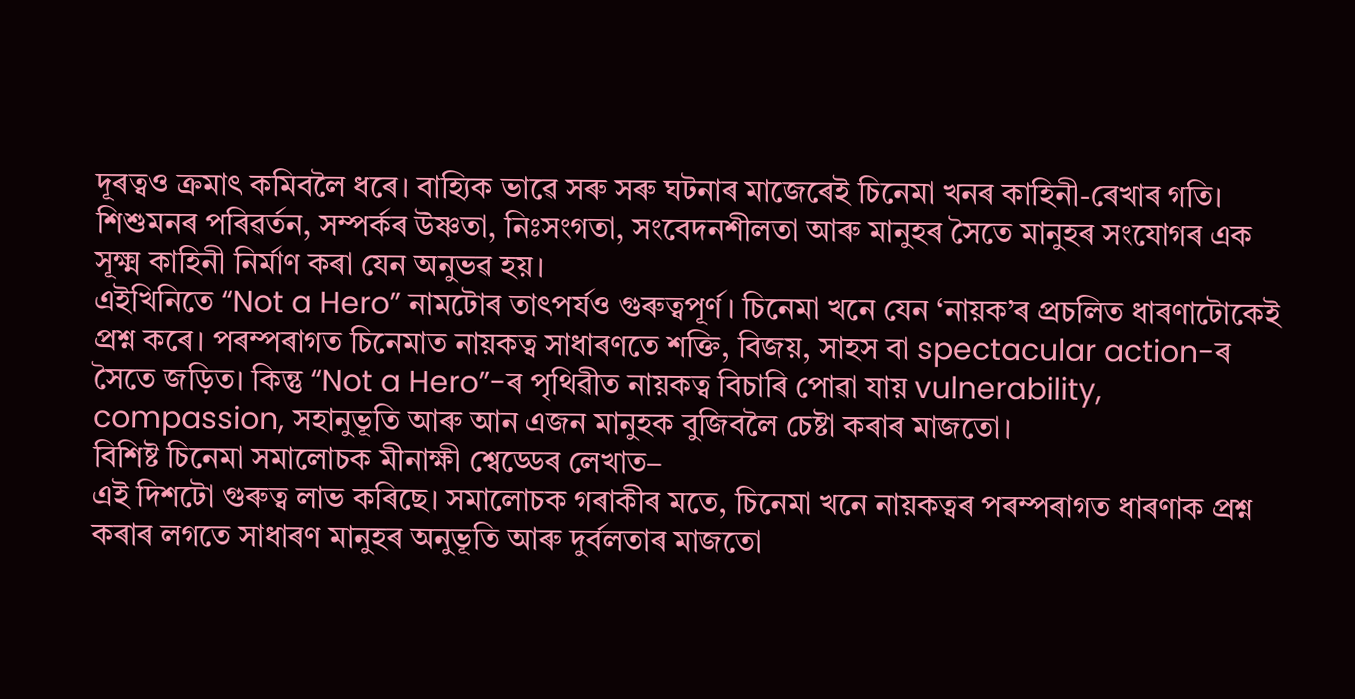দূৰত্বও ক্ৰমাৎ কমিবলৈ ধৰে। বাহ্যিক ভাৱে সৰু সৰু ঘটনাৰ মাজেৰেই চিনেমা খনৰ কাহিনী-ৰেখাৰ গতি। শিশুমনৰ পৰিৱৰ্তন, সম্পৰ্কৰ উষ্ণতা, নিঃসংগতা, সংবেদনশীলতা আৰু মানুহৰ সৈতে মানুহৰ সংযোগৰ এক সূক্ষ্ম কাহিনী নিৰ্মাণ কৰা যেন অনুভৱ হয়।
এইখিনিতে “Not a Hero” নামটোৰ তাৎপৰ্যও গুৰুত্বপূৰ্ণ। চিনেমা খনে যেন ‘নায়ক’ৰ প্ৰচলিত ধাৰণাটোকেই প্ৰশ্ন কৰে। পৰম্পৰাগত চিনেমাত নায়কত্ব সাধাৰণতে শক্তি, বিজয়, সাহস বা spectacular action-ৰ সৈতে জড়িত। কিন্তু “Not a Hero”-ৰ পৃথিৱীত নায়কত্ব বিচাৰি পোৱা যায় vulnerability, compassion, সহানুভূতি আৰু আন এজন মানুহক বুজিবলৈ চেষ্টা কৰাৰ মাজতো।
বিশিষ্ট চিনেমা সমালোচক মীনাক্ষী শ্বেড্ডেৰ লেখাত–
এই দিশটো গুৰুত্ব লাভ কৰিছে। সমালোচক গৰাকীৰ মতে, চিনেমা খনে নায়কত্বৰ পৰম্পৰাগত ধাৰণাক প্ৰশ্ন কৰাৰ লগতে সাধাৰণ মানুহৰ অনুভূতি আৰু দুৰ্বলতাৰ মাজতো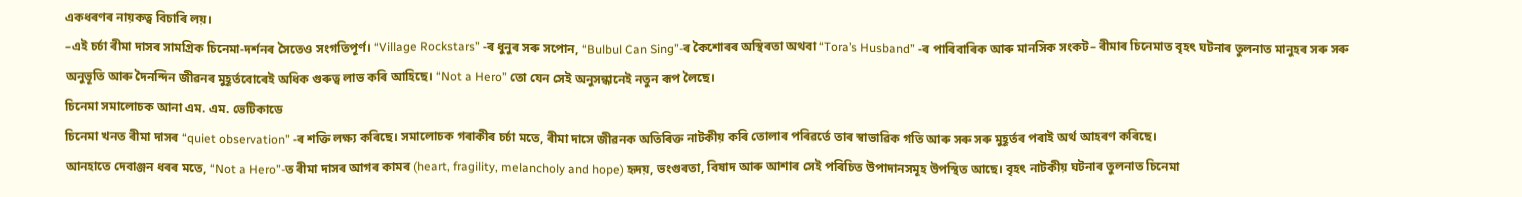একধৰণৰ নায়কত্ব বিচাৰি লয়।
–এই চৰ্চা ৰীমা দাসৰ সামগ্ৰিক চিনেমা-দৰ্শনৰ সৈতেও সংগতিপূৰ্ণ। “Village Rockstars” -ৰ ধুনুৰ সৰু সপোন, “Bulbul Can Sing”-ৰ কৈশোৰৰ অস্থিৰতা অথবা “Tora’s Husband” -ৰ পাৰিবাৰিক আৰু মানসিক সংকট– ৰীমাৰ চিনেমাত বৃহৎ ঘটনাৰ তুলনাত মানুহৰ সৰু সৰু অনুভূতি আৰু দৈনন্দিন জীৱনৰ মুহূৰ্তবোৰেই অধিক গুৰুত্ব লাভ কৰি আহিছে। “Not a Hero” তো যেন সেই অনুসন্ধানেই নতুন ৰূপ লৈছে।
চিনেমা সমালোচক আনা এম. এম. ভেটিকাডে
চিনেমা খনত ৰীমা দাসৰ “quiet observation” -ৰ শক্তি লক্ষ্য কৰিছে। সমালোচক গৰাকীৰ চৰ্চা মতে, ৰীমা দাসে জীৱনক অতিৰিক্ত নাটকীয় কৰি তোলাৰ পৰিৱৰ্তে তাৰ স্বাভাৱিক গতি আৰু সৰু সৰু মুহূৰ্তৰ পৰাই অৰ্থ আহৰণ কৰিছে।
আনহাতে দেবাঞ্জন ধৰৰ মতে, “Not a Hero”-ত ৰীমা দাসৰ আগৰ কামৰ (heart, fragility, melancholy and hope) হৃদয়, ভংগুৰতা, বিষাদ আৰু আশাৰ সেই পৰিচিত উপাদানসমূহ উপস্থিত আছে। বৃহৎ নাটকীয় ঘটনাৰ তুলনাত চিনেমা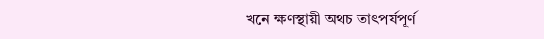খনে ক্ষণস্থায়ী অথচ তাৎপৰ্যপূৰ্ণ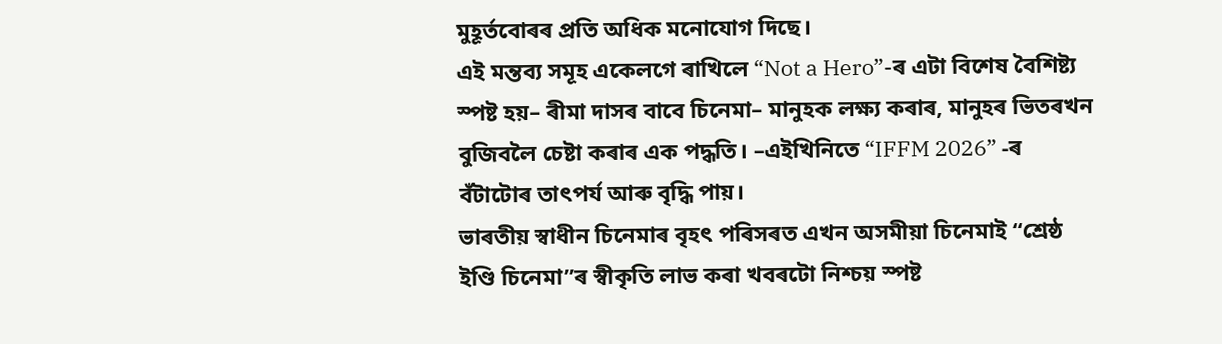মুহূৰ্তবোৰৰ প্ৰতি অধিক মনোযোগ দিছে।
এই মন্তব্য সমূহ একেলগে ৰাখিলে “Not a Hero”-ৰ এটা বিশেষ বৈশিষ্ট্য স্পষ্ট হয়– ৰীমা দাসৰ বাবে চিনেমা– মানুহক লক্ষ্য কৰাৰ, মানুহৰ ভিতৰখন বুজিবলৈ চেষ্টা কৰাৰ এক পদ্ধতি। –এইখিনিতে “IFFM 2026” -ৰ বঁটাটোৰ তাৎপৰ্য আৰু বৃদ্ধি পায়।
ভাৰতীয় স্বাধীন চিনেমাৰ বৃহৎ পৰিসৰত এখন অসমীয়া চিনেমাই “শ্ৰেষ্ঠ ইণ্ডি চিনেমা”ৰ স্বীকৃতি লাভ কৰা খবৰটো নিশ্চয় স্পষ্ট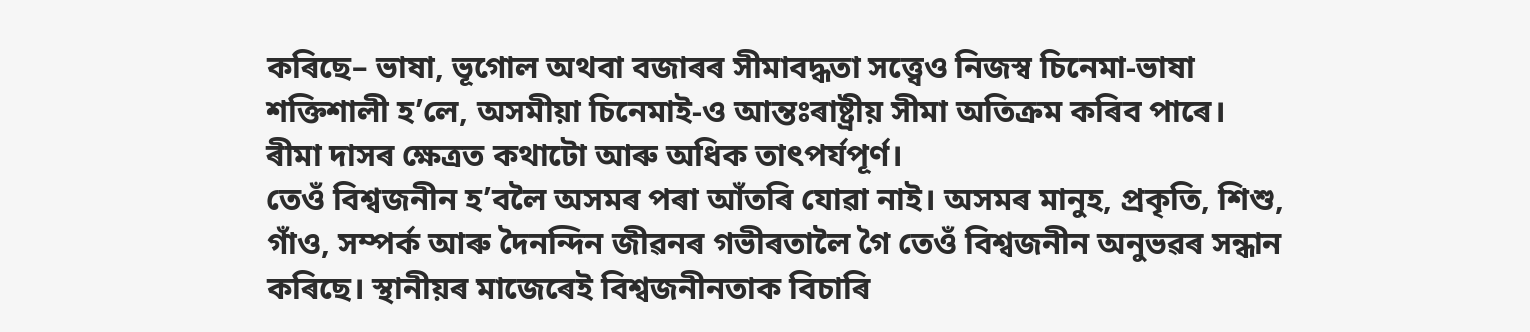কৰিছে– ভাষা, ভূগোল অথবা বজাৰৰ সীমাবদ্ধতা সত্ত্বেও নিজস্ব চিনেমা-ভাষা শক্তিশালী হ’লে, অসমীয়া চিনেমাই-ও আন্তঃৰাষ্ট্ৰীয় সীমা অতিক্ৰম কৰিব পাৰে।
ৰীমা দাসৰ ক্ষেত্ৰত কথাটো আৰু অধিক তাৎপৰ্যপূৰ্ণ।
তেওঁ বিশ্বজনীন হ’বলৈ অসমৰ পৰা আঁতৰি যোৱা নাই। অসমৰ মানুহ, প্ৰকৃতি, শিশু, গাঁও, সম্পৰ্ক আৰু দৈনন্দিন জীৱনৰ গভীৰতালৈ গৈ তেওঁ বিশ্বজনীন অনুভৱৰ সন্ধান কৰিছে। স্থানীয়ৰ মাজেৰেই বিশ্বজনীনতাক বিচাৰি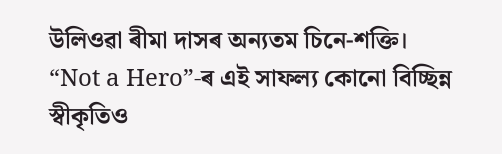উলিওৱা ৰীমা দাসৰ অন্যতম চিনে-শক্তি।
“Not a Hero”-ৰ এই সাফল্য কোনো বিচ্ছিন্ন স্বীকৃতিও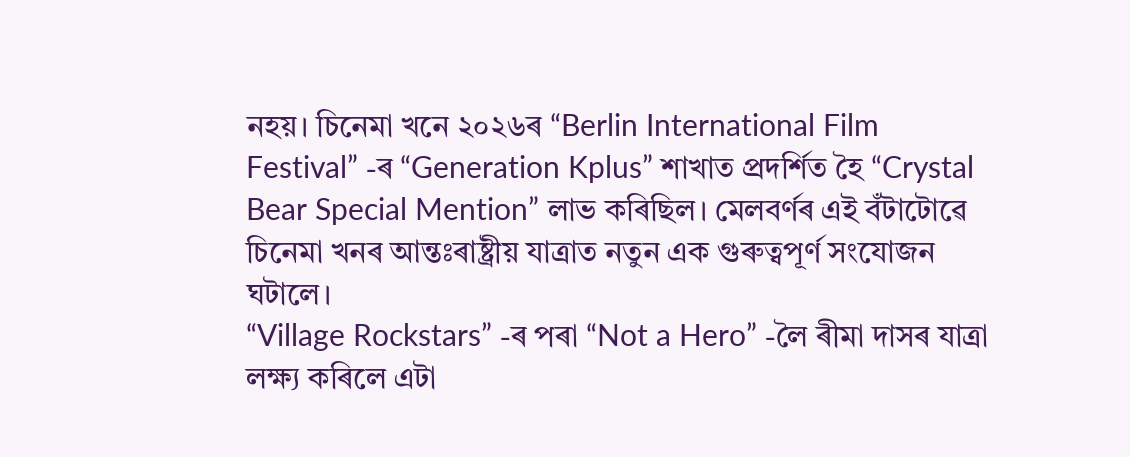নহয়। চিনেমা খনে ২০২৬ৰ “Berlin International Film Festival” -ৰ “Generation Kplus” শাখাত প্ৰদৰ্শিত হৈ “Crystal Bear Special Mention” লাভ কৰিছিল। মেলবৰ্ণৰ এই বঁটাটোৱে চিনেমা খনৰ আন্তঃৰাষ্ট্ৰীয় যাত্ৰাত নতুন এক গুৰুত্বপূৰ্ণ সংযোজন ঘটালে।
“Village Rockstars” -ৰ পৰা “Not a Hero” -লৈ ৰীমা দাসৰ যাত্ৰা লক্ষ্য কৰিলে এটা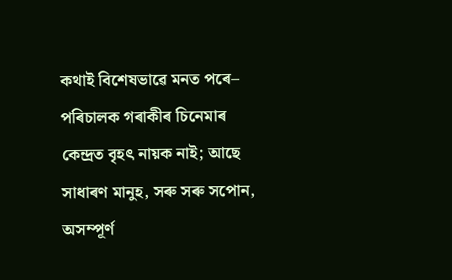কথাই বিশেষভাৱে মনত পৰে– পৰিচালক গৰাকীৰ চিনেমাৰ কেন্দ্ৰত বৃহৎ নায়ক নাই; আছে সাধাৰণ মানুহ, সৰু সৰু সপোন, অসম্পূৰ্ণ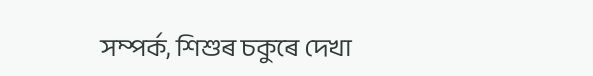সম্পৰ্ক, শিশুৰ চকুৰে দেখা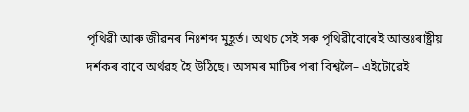পৃথিৱী আৰু জীৱনৰ নিঃশব্দ মুহূৰ্ত। অথচ সেই সৰু পৃথিৱীবোৰেই আন্তঃৰাষ্ট্ৰীয় দৰ্শকৰ বাবে অৰ্থৱহ হৈ উঠিছে। অসমৰ মাটিৰ পৰা বিশ্বলৈ– এইটোৱেই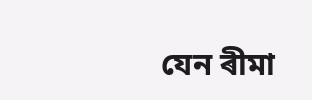যেন ৰীমা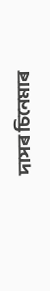দাসৰ চিনেমাৰ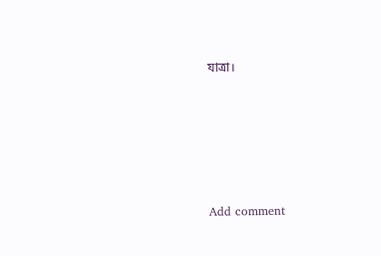যাত্ৰা।







Add comment